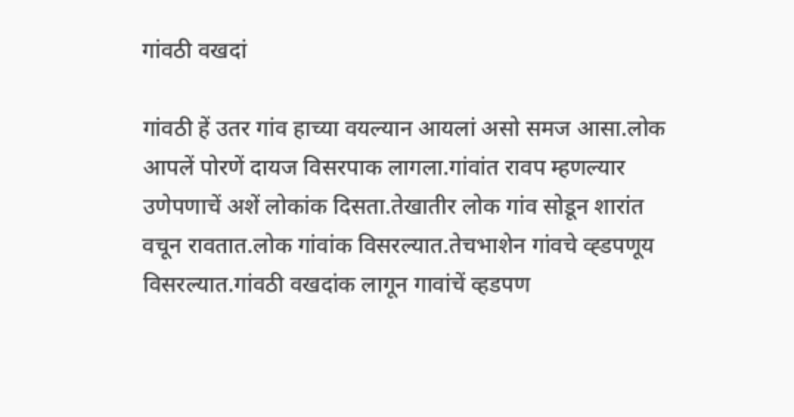गांवठी वखदां

गांवठी हें उतर गांव हाच्या वयल्यान आयलां असो समज आसा.लोक आपलें पोरणें दायज विसरपाक लागला.गांवांत रावप म्हणल्यार उणेपणाचें अशें लोकांक दिसता.तेखातीर लोक गांव सोडून शारांत वचून रावतात.लोक गांवांक विसरल्यात.तेचभाशेन गांवचे व्ह्डपणूय विसरल्यात.गांवठी वखदांक लागून गावांचें व्हडपण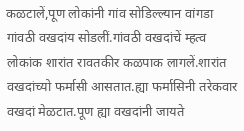कळटालें,पूण लोकांनी गांव सोडिल्ल्यान वांगडा गांवठी वखदांय सोडलीं.गांवठी वखदांचें म्हत्व लोकांक शारांत रावतकीर कळपाक लागलें.शारांत वखदांच्यो फर्मासी आसतात.ह्या फर्मासिनी तरेकवार वखदां मेळटात.पूण ह्या वखदांनी जायते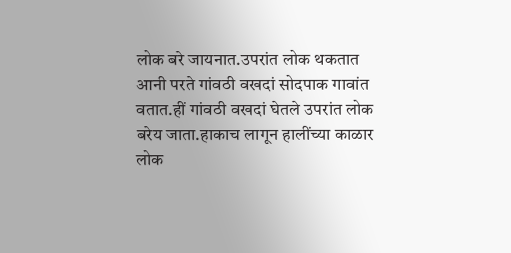लोक बरे जायनात.उपरांत लोक थकतात आनी परते गांवठी वखदां सोदपाक गावांत वतात.हीं गांवठी वखदां घेतले उपरांत लोक बरेय जाता.हाकाच लागून हालींच्या काळार लोक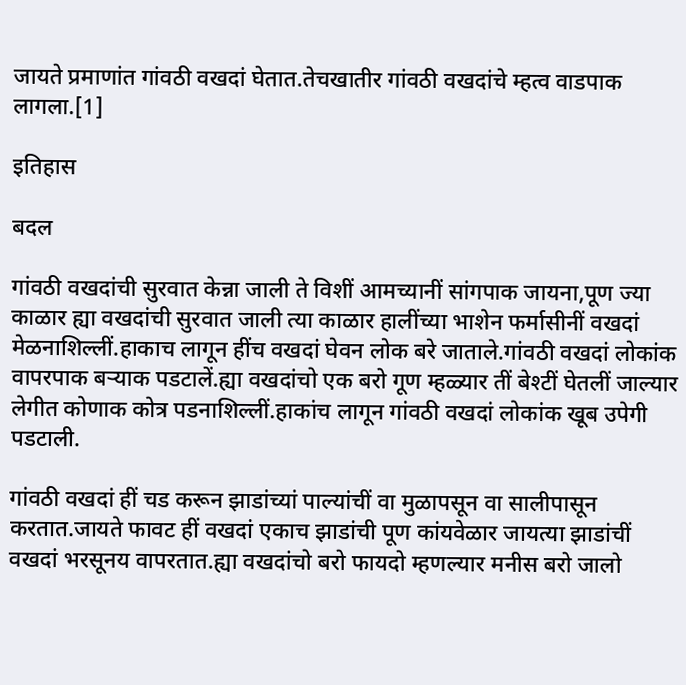जायते प्रमाणांत गांवठी वखदां घेतात.तेचखातीर गांवठी वखदांचे म्हत्व वाडपाक लागला.[1]

इतिहास

बदल

गांवठी वखदांची सुरवात केन्ना जाली ते विशीं आमच्यानीं सांगपाक जायना,पूण ज्या काळार ह्या वखदांची सुरवात जाली त्या काळार हालींच्या भाशेन फर्मासीनीं वखदां मेळनाशिल्लीं.हाकाच लागून हींच वखदां घेवन लोक बरे जाताले.गांवठी वखदां लोकांक वापरपाक बऱ्याक पडटालें.ह्या वखदांचो एक बरो गूण म्हळ्यार तीं बेश्टीं घेतलीं जाल्यार लेगीत कोणाक कोत्र पडनाशिल्लीं.हाकांच लागून गांवठी वखदां लोकांक खूब उपेगी पडटाली.

गांवठी वखदां हीं चड करून झाडांच्यां पाल्यांचीं वा मुळापसून वा सालीपासून करतात.जायते फावट हीं वखदां एकाच झाडांची पूण कांयवेळार जायत्या झाडांचीं वखदां भरसूनय वापरतात.ह्या वखदांचो बरो फायदो म्हणल्यार मनीस बरो जालो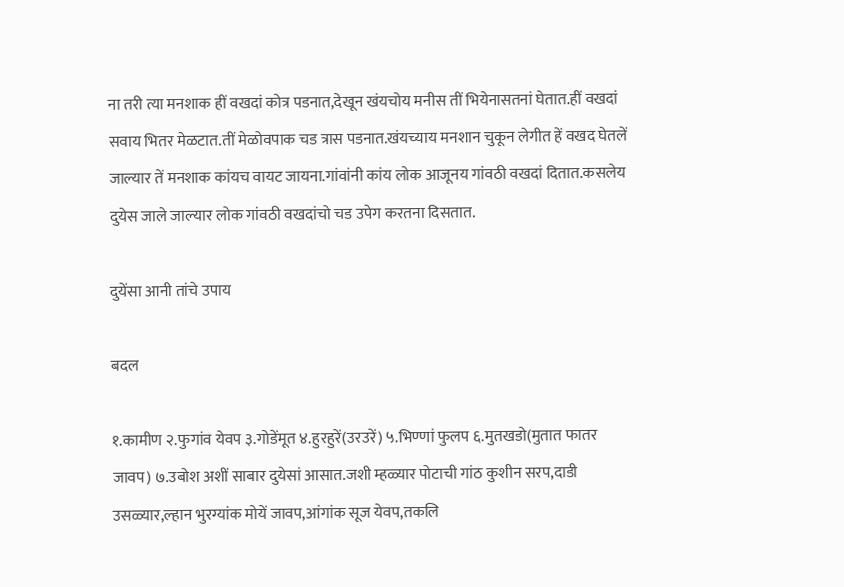ना तरी त्या मनशाक हीं वखदां कोत्र पडनात,देखून खंयचोय मनीस तीं भियेनासतनां घेतात.हीं वखदां सवाय भितर मेळटात.तीं मेळोवपाक चड त्रास पडनात.खंयच्याय मनशान चुकून लेगीत हें वखद घेतलें जाल्यार तें मनशाक कांयच वायट जायना.गांवांनी कांय लोक आजूनय गांवठी वखदां दितात.कसलेय दुयेस जाले जाल्यार लोक गांवठी वखदांचो चड उपेग करतना दिसतात.

दुयेंसा आनी तांचे उपाय

बदल

१.कामीण २.फुगांव येवप ३.गोडेंमूत ४.हुरहुरें(उरउरें) ५.भिण्णां फुलप ६.मुतखडो(मुतात फातर जावप) ७.उबोश अशीं साबार दुयेसां आसात.जशी म्हळ्यार पोटाची गांठ कुशीन सरप,दाडी उसळ्यार,ल्हान भुरग्यांक मोयें जावप,आंगांक सूज येवप,तकलि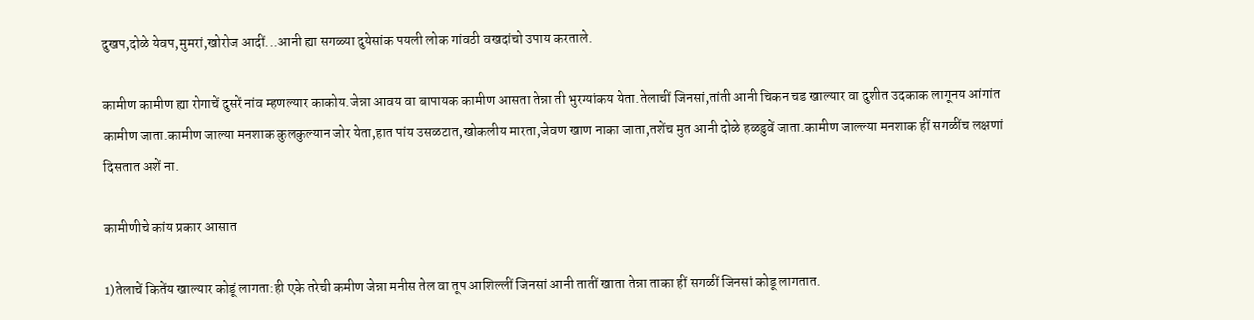दुखप,दोळे येवप,मुमरां,खोरोज आदीं...आनी ह्या सगळ्या दुयेसांक पयली लोक गांवठी वखदांचो उपाय करताले.

कामीण कामीण ह्या रोगाचें दुसरें नांव म्हणल्यार काकोय.जेन्ना आवय वा बापायक कामीण आसता तेन्ना ती भुरग्यांकय येता.तेलाचीं जिनसां,तांती आनी चिकन चड खाल्यार वा दुशीत उदकाक लागूनय आंगांत कामीण जाता.कामीण जाल्या मनशाक कुलकुल्यान जोर येता,हात पांय उसळटात,खोकलीय मारता,जेवण खाण नाका जाता,तशेंच मुत आनी दोळे हळडुवें जाता.कामीण जाल्ल्या मनशाक हीं सगळींच लक्षणां दिसतात अशें ना.

कामीणीचे कांय प्रकार आसात

1)तेलाचें कितेंय खाल्यार कोडूं लागता:ही एके तरेची कमीण जेन्ना मनीस तेल वा तूप आशिल्लीं जिनसां आनी तातीं खाता तेन्ना ताका हीं सगळीं जिनसां कोडू लागतात.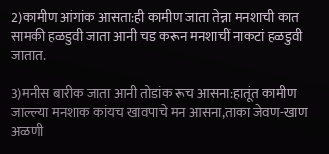2)कामीण आंगांक आसता:ही कामीण जाता तेन्ना मनशाची कात सामकी हळडुवी जाता आनी चड करून मनशाचीं नाकटां हळडुवी जातात.

3)मनीस बारीक जाता आनी तोडांक रूच आसना:हातूंत कामीण जाल्ल्या मनशाक कांयच खावपाचे मन आसना,ताका जेवण-खाण अळणी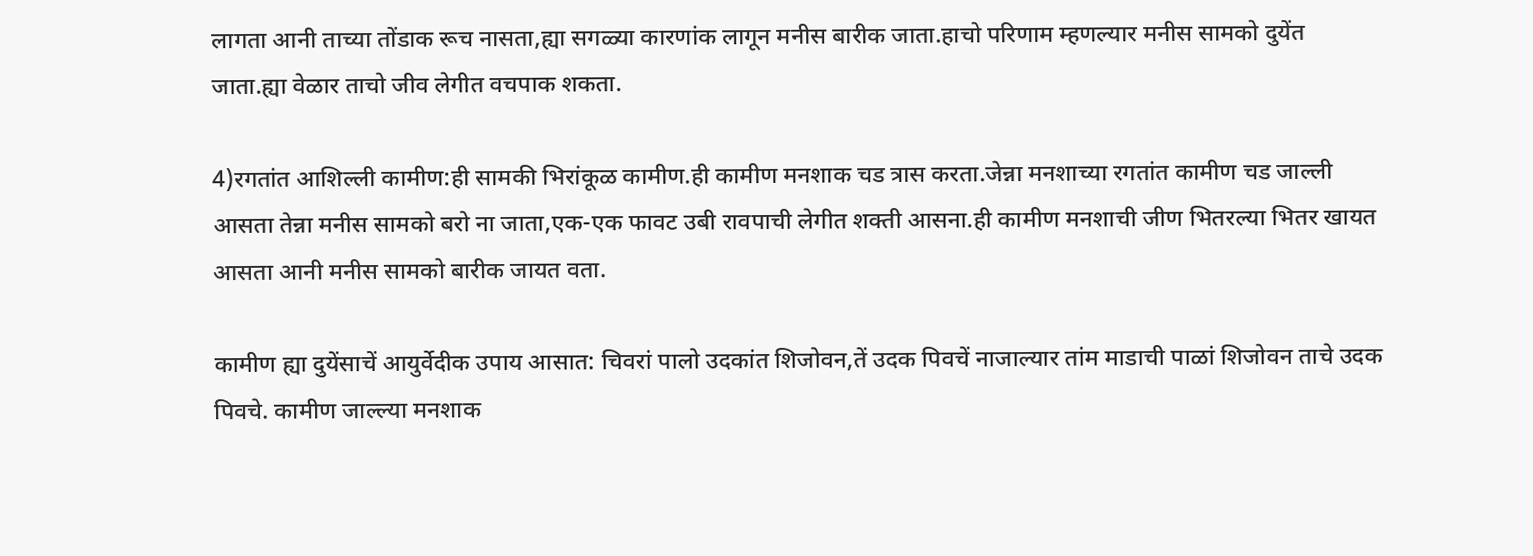लागता आनी ताच्या तोंडाक रूच नासता,ह्या सगळ्या कारणांक लागून मनीस बारीक जाता.हाचो परिणाम म्हणल्यार मनीस सामको दुयेंत जाता.ह्या वेळार ताचो जीव लेगीत वचपाक शकता.

4)रगतांत आशिल्ली कामीण:ही सामकी भिरांकूळ कामीण.ही कामीण मनशाक चड त्रास करता.जेन्ना मनशाच्या रगतांत कामीण चड जाल्ली आसता तेन्ना मनीस सामको बरो ना जाता,एक-एक फावट उबी रावपाची लेगीत शक्ती आसना.ही कामीण मनशाची जीण भितरल्या भितर खायत आसता आनी मनीस सामको बारीक जायत वता.

कामीण ह्या दुयेंसाचें आयुर्वेदीक उपाय आसात: चिवरां पालो उदकांत शिजोवन,तें उदक पिवचें नाजाल्यार तांम माडाची पाळां शिजोवन ताचे उदक पिवचे. कामीण जाल्ल्या मनशाक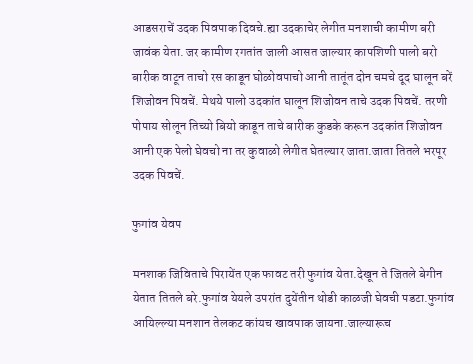आडसराचें उदक पिवपाक दिवचे.ह्या उदकाचेर लेगीत मनशाची कामीण बरी जावंक येता. जर कामीण रगतांत जाली आसत जाल्यार कापशिणी पालो बरो बारीक वाटून ताचो रस काडून घोळोवपाचो आनी तातूंत दोन चमचे दूद घालून बरें शिजोवन पिवचें. मेथये पालो उदकांत घालून शिजोवन ताचे उदक पिवचें. तरणी पोपाय सोलून तिच्यो बियो काडून ताचे बारीक कुडके करून उदकांत शिजोवन आनी एक पेलो घेवचो ना तर कुवाळो लेगीत घेतल्यार जाता.जाता तितले भरपूर उदक पिवचें.

फुगांव येवप

मनशाक जिविताचे पिरायेंत एक फावट तरी फुगांव येता.देखून ते जितले बेगीन येतात तितले बरे.फुगांव येयले उपरांत दुयेंतीन थोडी काळजी घेवची पडटा.फुगांव आयिल्ल्या मनशान तेलकट कांयच खावपाक जायना.जाल्यारूच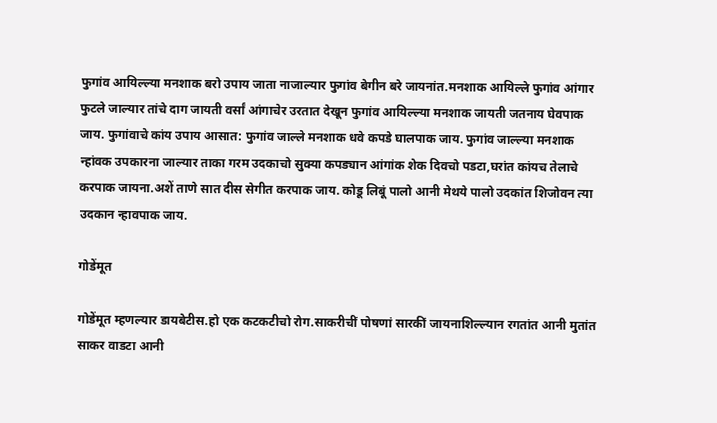फुगांव आयिल्ल्या मनशाक बरो उपाय जाता नाजाल्यार फुगांव बेगीन बरे जायनांत.मनशाक आयिल्ले फुगांव आंगार फुटले जाल्यार तांचे दाग जायती वर्सां आंगाचेर उरतात देखून फुगांव आयिल्ल्या मनशाक जायती जतनाय घेवपाक जाय. फुगांवाचे कांय उपाय आसात: फुगांव जाल्ले मनशाक धवे कपडे घालपाक जाय. फुगांव जाल्ल्या मनशाक न्हांवक उपकारना जाल्यार ताका गरम उदकाचो सुक्या कपड्यान आंगांक शेक दिवचो पडटा,घरांत कांयच तेलाचे करपाक जायना.अशें ताणे सात दीस सेगीत करपाक जाय. कोडू लिबूं पालो आनी मेथये पालो उदकांत शिजोवन त्या उदकान न्हावपाक जाय.

गोडेंमूत

गोडेंमूत म्हणल्यार डायबेटीस.हो एक कटकटीचो रोग.साकरीचीं पोषणां सारकीं जायनाशिल्ल्यान रगतांत आनी मुतांत साकर वाडटा आनी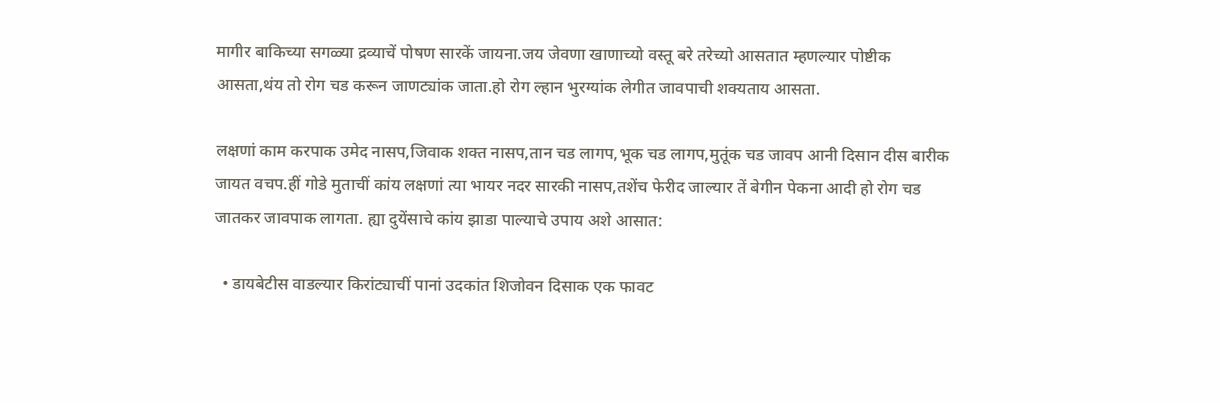मागीर बाकिच्या सगळ्या द्रव्याचें पोषण सारकें जायना.जय जेवणा खाणाच्यो वस्तू बरे तरेच्यो आसतात म्हणल्यार पोष्टीक आसता,थंय तो रोग चड करून जाणट्यांक जाता.हो रोग ल्हान भुरग्यांक लेगीत जावपाची शक्यताय आसता.

लक्षणां काम करपाक उमेद नासप,जिवाक शक्त नासप,तान चड लागप,भूक चड लागप,मुतूंक चड जावप आनी दिसान दीस बारीक जायत वचप.हीं गोडे मुताचीं कांय लक्षणां त्या भायर नदर सारकी नासप,तशेंच फेरीद जाल्यार तें बेगीन पेकना आदी हो रोग चड जातकर जावपाक लागता. ह्या दुयेंसाचे कांय झाडा पाल्याचे उपाय अशे आसात:

  • डायबेटीस वाडल्यार किरांट्याचीं पानां उदकांत शिजोवन दिसाक एक फावट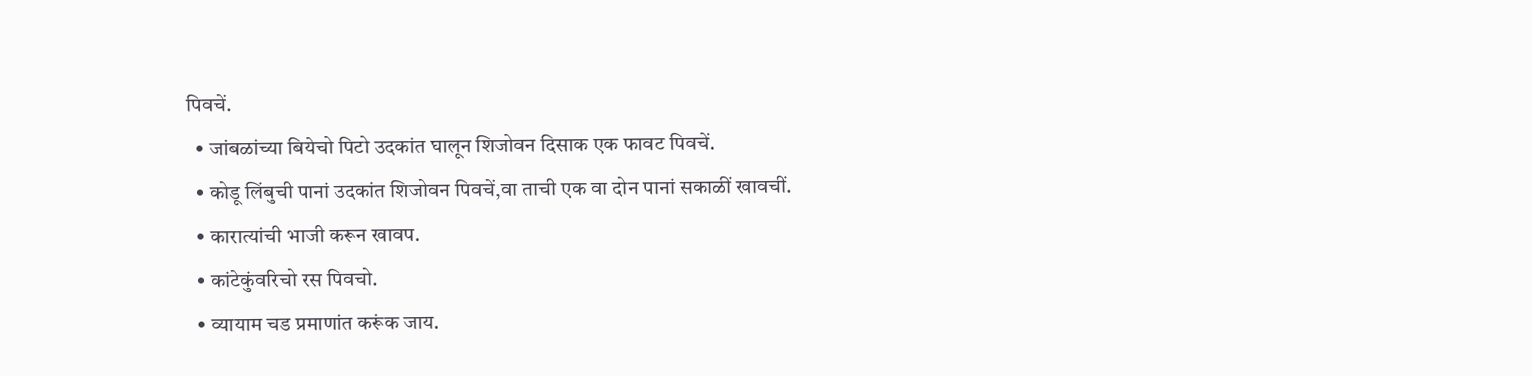पिवचें.
  • जांबळांच्या बियेचो पिटो उदकांत घालून शिजोवन दिसाक एक फावट पिवचें.
  • कोडू लिंबुची पानां उदकांत शिजोवन पिवचें,वा ताची एक वा दोन पानां सकाळीं खावचीं.
  • कारात्यांची भाजी करून खावप.
  • कांटेकुंवरिचो रस पिवचो.
  • व्यायाम चड प्रमाणांत करूंक जाय.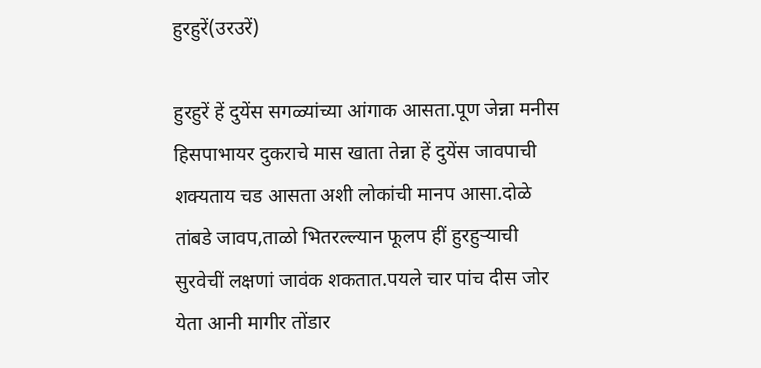हुरहुरें(उरउरें)

हुरहुरें हें दुयेंस सगळ्यांच्या आंगाक आसता.पूण जेन्ना मनीस हिसपाभायर दुकराचे मास खाता तेन्ना हें दुयेंस जावपाची शक्यताय चड आसता अशी लोकांची मानप आसा.दोळे तांबडे जावप,ताळो भितरल्ल्यान फूलप हीं हुरहुऱ्याची सुरवेचीं लक्षणां जावंक शकतात.पयले चार पांच दीस जोर येता आनी मागीर तोंडार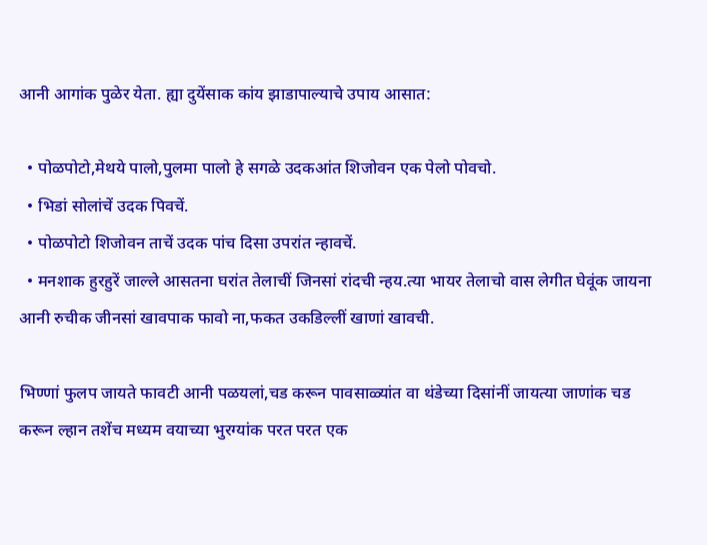आनी आगांक पुळेर येता. ह्या दुयेंसाक कांय झाडापाल्याचे उपाय आसात:

  • पोळपोटो,मेथये पालो,पुलमा पालो हे सगळे उदकआंत शिजोवन एक पेलो पोवचो.
  • भिडां सोलांचें उदक पिवचें.
  • पोळपोटो शिजोवन ताचें उदक पांच दिसा उपरांत न्हावचें.
  • मनशाक हुरहुरें जाल्ले आसतना घरांत तेलाचीं जिनसां रांदची न्हय.त्या भायर तेलाचो वास लेगीत घेवूंक जायना आनी रुचीक जीनसां खावपाक फावो ना,फकत उकडिल्लीं खाणां खावची.

भिण्णां फुलप जायते फावटी आनी पळयलां,चड करून पावसाळ्यांत वा थंडेच्या दिसांनीं जायत्या जाणांक चड करून ल्हान तशेंच मध्यम वयाच्या भुरग्यांक परत परत एक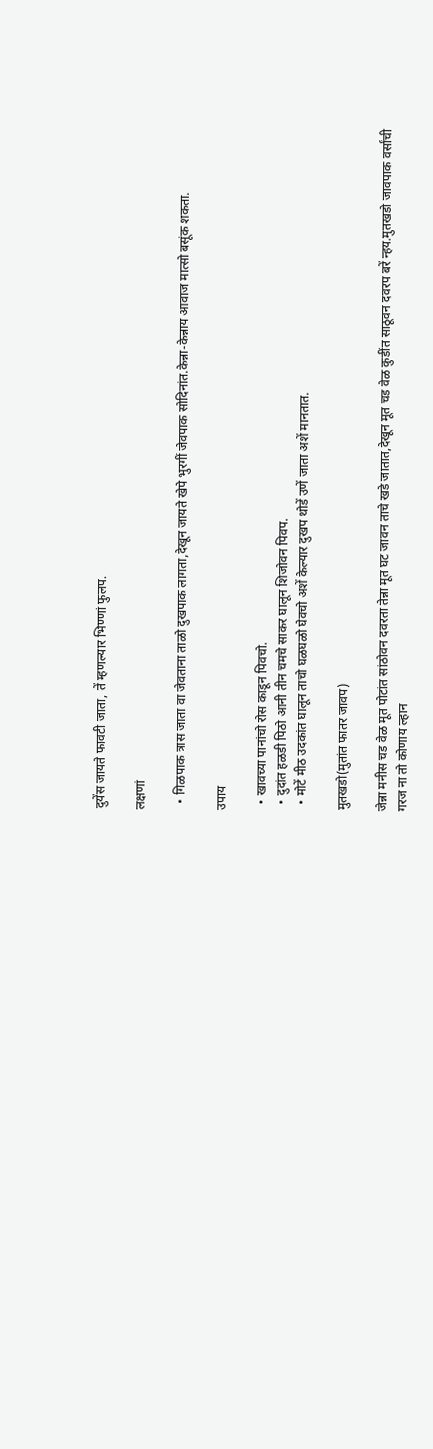दुयेंस जायते फावटी जाता, तें म्हणल्यार भिण्णां फुलप.

लक्षणां

  • गिळपाक त्रास जाता वा जेवताना ताळो दुखपाक लागता,देखून जायते खेपे भुरगीं जेवपाक सोदिनांत.केन्ना-केन्नाय आवाज मात्सो बसूंक शकता.

उपाय

  • खावच्या पानांचो रोस काडून पिवचो.
  • दुदांत हळडी पिठो आनी तीन चमचे साकर घालून शिजोवन पिवप.
  • मोटें मीठ उदकांत घालून ताचो घळघळो घेवचो अशें केल्यार दुखप थोडें उणें जाता अशें मानतात.

मुतखडो(मुतांत फातर जावप)

जेन्ना मनीस चड वेळ मूत पोटांत सांठोवन दवरता तेन्ना मूत घट जावन ताचे खडे जातात,देखून मूत चड वेळ कुडींत साठूवन दवरप बरें न्हय.मुतखडो जावपाक वर्सांची गरज ना तो कोणाय ल्हान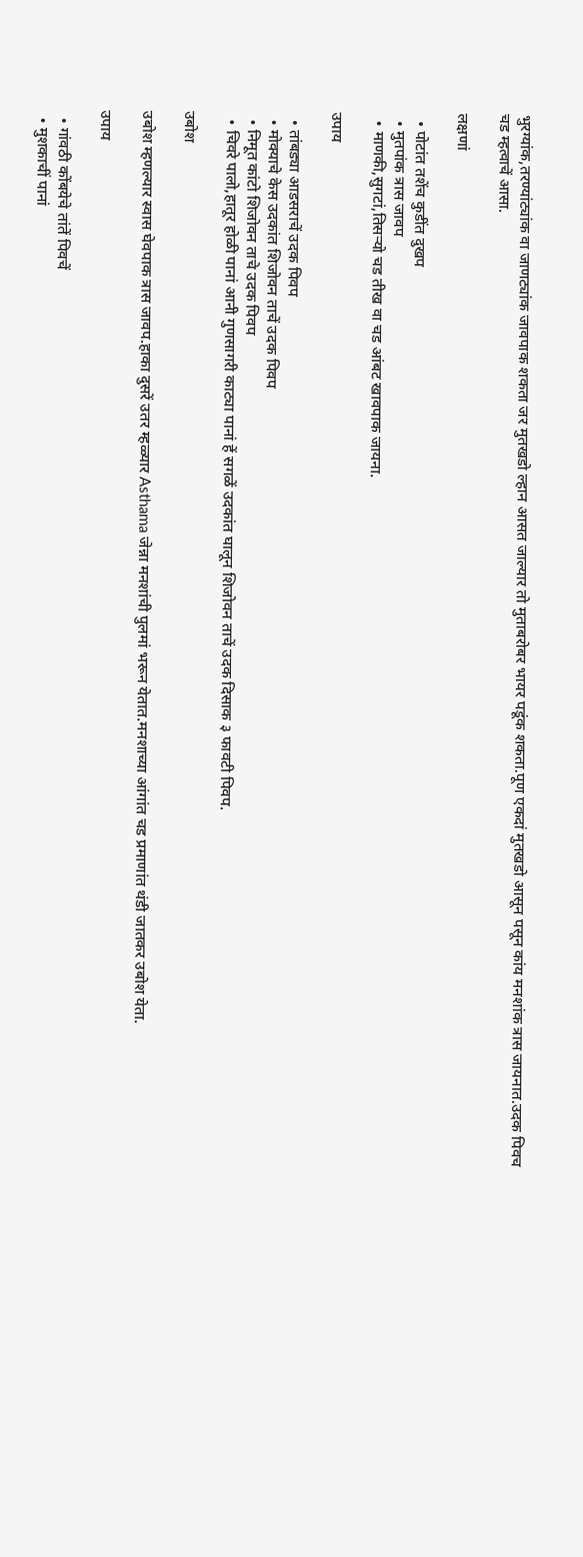भुरग्यांक,तरण्यांट्यांक वा जाणट्यांक जावपाक शकता जर मुतखडो ल्हान आसत जाल्यार तो मुताबरोबर भायर पडूंक शकता.पूण एकदां मुतखडो आसून पसून कांय मनशांक त्रास जायनात.उदक पिवच चड म्हत्वाचें आसा.

लक्षणां

  • पोटांत तशेंच कुडींत दुखप
  • मुतपांक त्रास जावप
  • माणकी,सुगटां,तिसऱ्यो चड तीख वा चड आंबट खावपाक जायना.

उपाय

  • तांबड्या आडसराचें उदक पिवप
  • मोक्याचे केस उदकांत शिजोवन ताचें उदक पिवप
  • निमूत कांटो शिजोवन ताचे उदक पिवप
  • चिवरे पालो,हातूर होळी पानां आनी गुणसागरी काट्या पानां हें सगळें उदकांत घालून शिजोवन ताचें उदक दिसाक ३ फावटी पिवप.

उबोश

उबोश म्हणल्यार स्वास घेवपाक त्रास जावप.हाका दुसरें उतर म्हळ्यार Asthama जेन्ना मनशांची पुलमां भरून येतात.मनशाच्या आंगांत चड प्रमाणांत थंडी जातकर उबोश येता.

उपाय

  • गांवठी कोंबयेचे तांतें पिवचें
  • मुशकाचीं पानां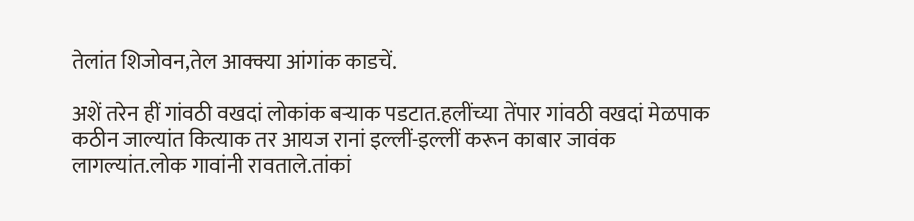तेलांत शिजोवन,तेल आक्क्या आंगांक काडचें.

अशें तरेन हीं गांवठी वखदां लोकांक बऱ्याक पडटात.हलींच्या तेंपार गांवठी वखदां मेळपाक कठीन जाल्यांत कित्याक तर आयज रानां इल्लीं-इल्लीं करून काबार जावंक लागल्यांत.लोक गावांनी रावताले.तांकां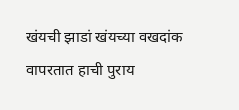खंयची झाडां खंयच्या वखदांक वापरतात हाची पुराय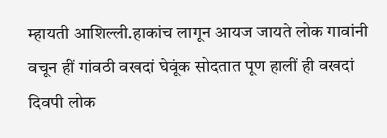म्हायती आशिल्ली.हाकांच लागून आयज जायते लोक गावांनी वचून हीं गांवठी वखदां घेवूंक सोदतात पूण हालीं ही वखदां दिवपी लोक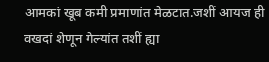आमकां खूब कमी प्रमाणांत मेळटात.जशीं आयज ही वखदां शेणून गेल्यांत तशीं ह्या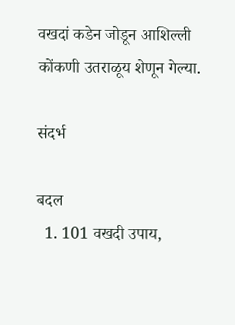वखदां कडेन जोडून आशिल्ली कोंकणी उतराळूय शेणून गेल्या.

संदर्भ

बदल
  1. 101 वखदी उपाय,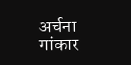अर्चना गांकार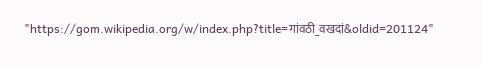"https://gom.wikipedia.org/w/index.php?title=गांवठी_वखदां&oldid=201124"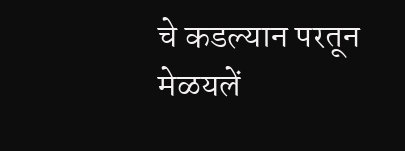चे कडल्यान परतून मेळयलें